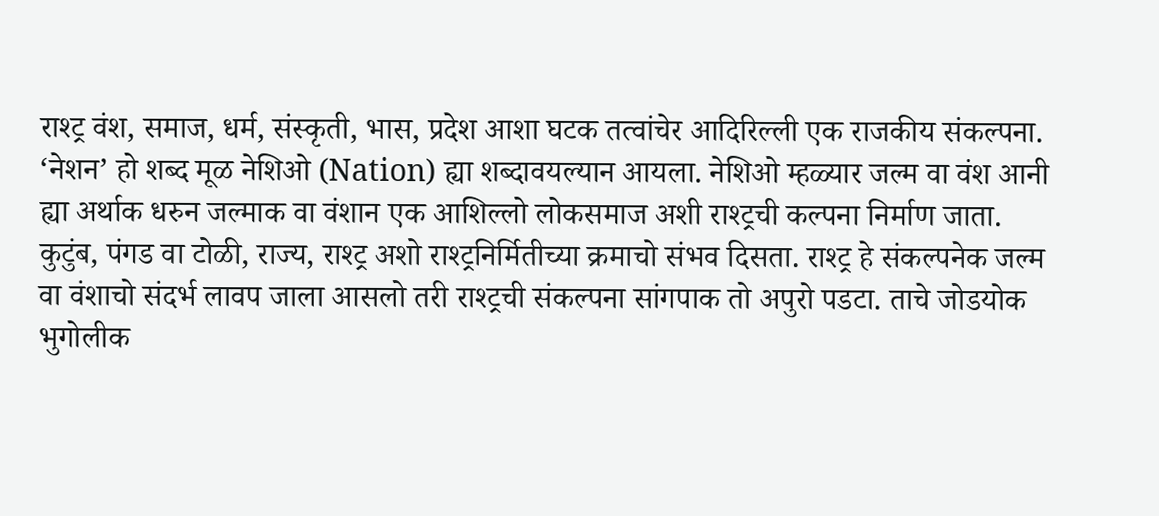राश्ट्र वंश, समाज, धर्म, संस्कृती, भास, प्रदेश आशा घटक तत्वांचेर आदिरिल्ली एक राजकीय संकल्पना.
‘नेशन’ हो शब्द मूळ नेशिओ (Nation) ह्या शब्दावयल्यान आयला. नेशिओ म्हळ्यार जल्म वा वंश आनी ह्या अर्थाक धरुन जल्माक वा वंशान एक आशिल्लो लोकसमाज अशी राश्ट्रची कल्पना निर्माण जाता. कुटुंब, पंगड वा टोळी, राज्य, राश्ट्र अशो राश्ट्रनिर्मितीच्या क्रमाचो संभव दिसता. राश्ट्र हे संकल्पनेक जल्म वा वंशाचो संदर्भ लावप जाला आसलो तरी राश्ट्रची संकल्पना सांगपाक तो अपुरो पडटा. ताचे जोडयोक भुगोलीक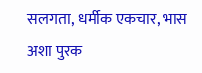सलगता, धर्मीक एकचार, भास अशा पुरक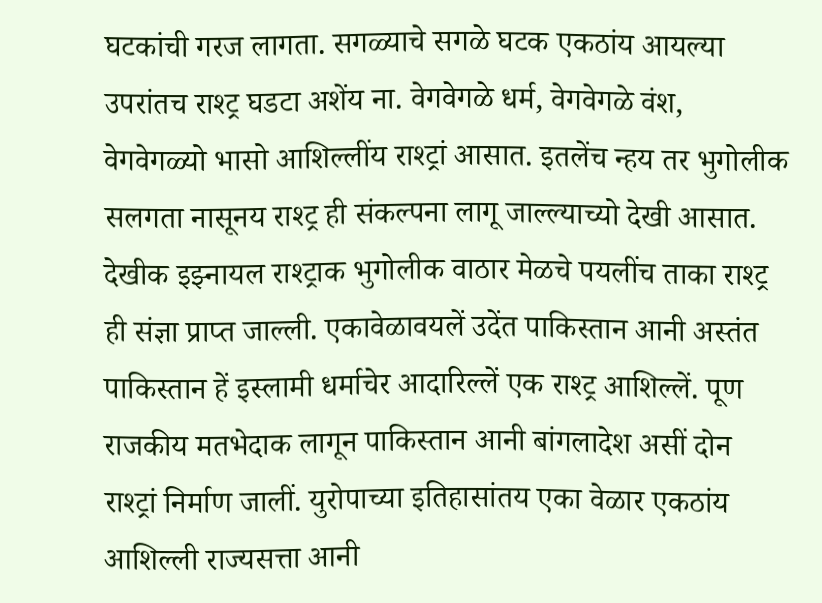घटकांची गरज लागता. सगळ्याचे सगळे घटक एकठांय आयल्या उपरांतच राश्ट्र घडटा अशेंय ना. वेगवेगळे धर्म, वेगवेगळे वंश, वेगवेगळ्यो भासो आशिल्लींय राश्ट्रां आसात. इतलेंच न्हय तर भुगोलीक सलगता नासूनय राश्ट्र ही संकल्पना लागू जाल्ल्याच्यो देखी आसात. देखीक इझ्नायल राश्ट्राक भुगोलीक वाठार मेळचे पयलींच ताका राश्ट्र ही संज्ञा प्राप्त जाल्ली. एकावेळावयलें उदेंत पाकिस्तान आनी अस्तंत पाकिस्तान हें इस्लामी धर्माचेर आदारिल्लें एक राश्ट्र आशिल्लें. पूण राजकीय मतभेदाक लागून पाकिस्तान आनी बांगलादेश असीं दोन राश्ट्रां निर्माण जालीं. युरोपाच्या इतिहासांतय एका वेळार एकठांय आशिल्ली राज्यसत्ता आनी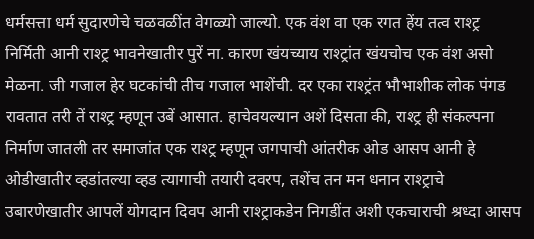धर्मसत्ता धर्म सुदारणेचे चळवळींत वेगळ्यो जाल्यो. एक वंश वा एक रगत हेंय तत्व राश्ट्र निर्मिती आनी राश्ट्र भावनेखातीर पुरें ना. कारण खंयच्याय राश्ट्रांत खंयचोच एक वंश असो मेळना. जी गजाल हेर घटकांची तीच गजाल भाशेंची. दर एका राश्ट्रंत भौभाशीक लोक पंगड रावतात तरी तें राश्ट्र म्हणून उबें आसात. हाचेवयल्यान अशें दिसता की, राश्ट्र ही संकल्पना निर्माण जातली तर समाजांत एक राश्ट्र म्हणून जगपाची आंतरीक ओड आसप आनी हे ओडीखातीर व्हडांतल्या व्हड त्यागाची तयारी दवरप, तशेंच तन मन धनान राश्ट्राचे उबारणेखातीर आपलें योगदान दिवप आनी राश्ट्राकडेन निगडींत अशी एकचाराची श्रध्दा आसप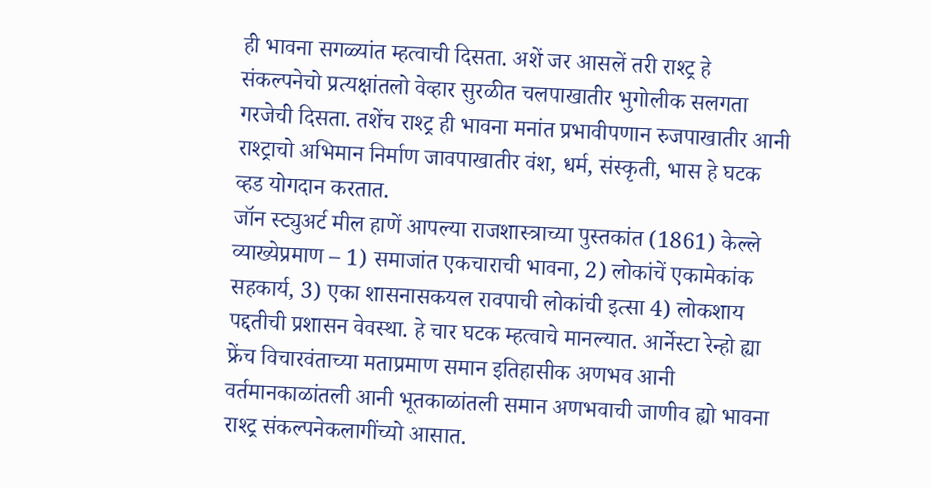ही भावना सगळ्यांत म्हत्वाची दिसता. अशें जर आसलें तरी राश्ट्र हे संकल्पनेचो प्रत्यक्षांतलो वेव्हार सुरळीत चलपाखातीर भुगोलीक सलगता गरजेची दिसता. तशेंच राश्ट्र ही भावना मनांत प्रभावीपणान रुजपाखातीर आनी राश्ट्राचो अभिमान निर्माण जावपाखातीर वंश, धर्म, संस्कृती, भास हे घटक व्हड योगदान करतात.
जॉन स्ट्युअर्ट मील हाणें आपल्या राजशास्त्राच्या पुस्तकांत (1861) केल्ले व्याख्येप्रमाण – 1) समाजांत एकचाराची भावना, 2) लोकांचें एकामेकांक सहकार्य, 3) एका शासनासकयल रावपाची लोकांची इत्सा 4) लोकशाय पद्दतीची प्रशासन वेवस्था. हे चार घटक म्हत्वाचे मानल्यात. आर्नेस्टा रेन्हो ह्या फ्रेंच विचारवंताच्या मताप्रमाण समान इतिहासीक अणभव आनी वर्तमानकाळांतली आनी भूतकाळांतली समान अणभवाची जाणीव ह्यो भावना राश्ट्र संकल्पनेकलागींच्यो आसात.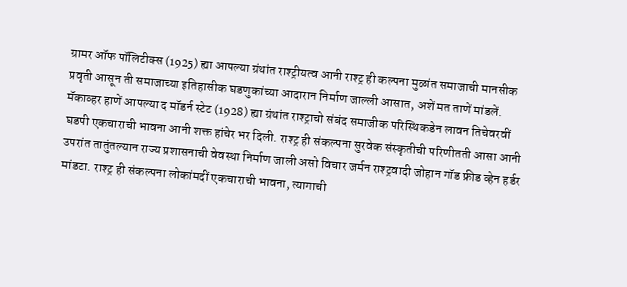ग्रामर ऑफ पॉलिटीक्स (1925) ह्या आपल्या ग्रंथांत राश्ट्रीयत्व आनी राश्ट्र ही कल्पना मुळांत समाजाची मानसीक प्रवृती आसून ती समाजाच्या इतिहासीक घडणुकांच्या आदारान निर्माण जाल्ली आसात, अशें मत ताणें मांडलें. मॅकाव्हर हाणें आपल्या द मॉडर्न स्टेट (1928) ह्या ग्रंथांत राश्ट्राचो संबंद समाजीक परिस्थिकडेन लावन तिचेवरवीं घडपी एकचाराची भावना आनी शक्त हांचेर भर दिली. राश्ट्र ही संकल्पना सुरवेक संस्कृतीची परिणीतती आसा आनी उपरांत तातुंतल्यान राज्य प्रशासनाची वेवस्था निर्माण जाली असो विचार जर्मन राश्ट्रवादी जोहान गॉड फ्रीड व्हेन हर्डर मांडटा. राश्ट्र ही संकल्पना लोकांमदीं एकचाराची भावना, त्यागाची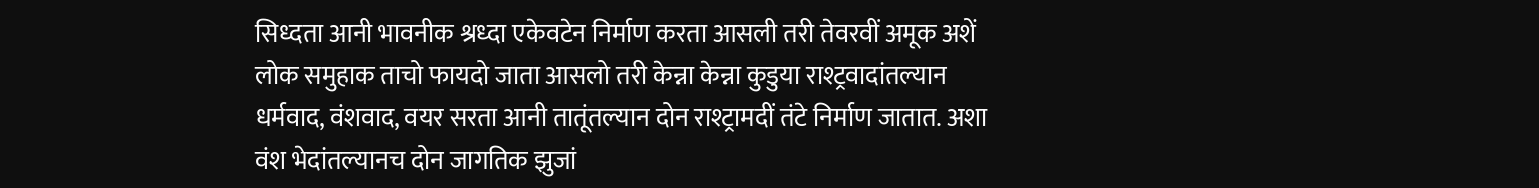सिध्दता आनी भावनीक श्रध्दा एकेवटेन निर्माण करता आसली तरी तेवरवीं अमूक अशें लोक समुहाक ताचो फायदो जाता आसलो तरी केन्ना केन्ना कुडुया राश्ट्रवादांतल्यान धर्मवाद, वंशवाद, वयर सरता आनी तातूंतल्यान दोन राश्ट्रामदीं तंटे निर्माण जातात. अशा वंश भेदांतल्यानच दोन जागतिक झुजां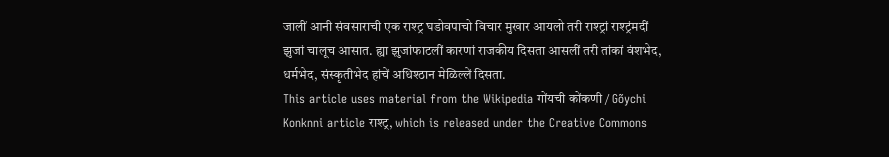जालीं आनी संवसाराची एक राश्ट्र घडोवपाचो विचार मुखार आयलो तरी राश्ट्रां राश्ट्रंमदीं झुजां चालूच आसात. ह्या झुजांफाटलीं कारणां राजकीय दिसता आसलीं तरी तांकां वंशभेद, धर्मभेद, संस्कृतीभेद हांचें अधिश्ठान मेळिल्लें दिसता.
This article uses material from the Wikipedia गोंयची कोंकणी / Gõychi Konknni article राश्ट्र, which is released under the Creative Commons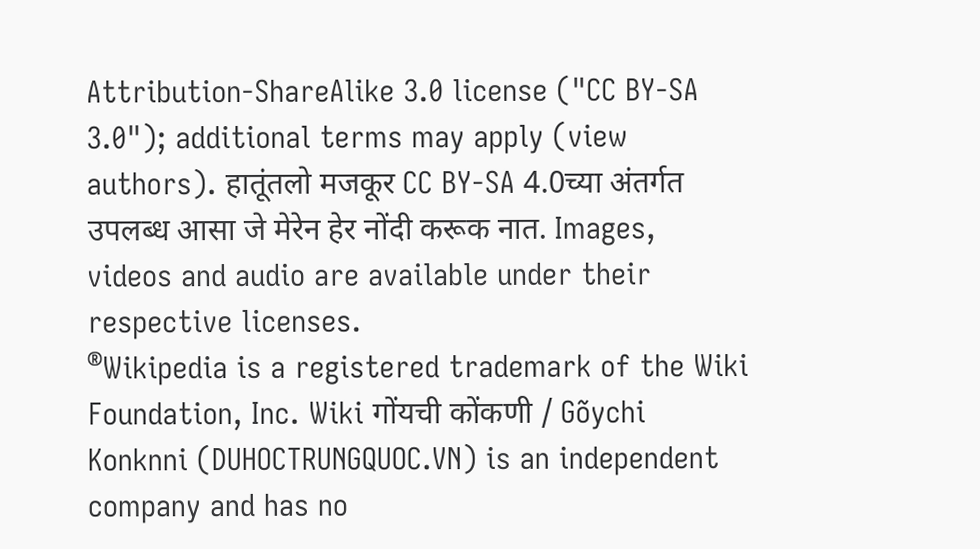Attribution-ShareAlike 3.0 license ("CC BY-SA 3.0"); additional terms may apply (view authors). हातूंतलो मजकूर CC BY-SA 4.0च्या अंतर्गत उपलब्ध आसा जे मेरेन हेर नोंदी करूक नात. Images, videos and audio are available under their respective licenses.
®Wikipedia is a registered trademark of the Wiki Foundation, Inc. Wiki गोंयची कोंकणी / Gõychi Konknni (DUHOCTRUNGQUOC.VN) is an independent company and has no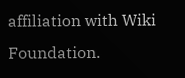affiliation with Wiki Foundation.